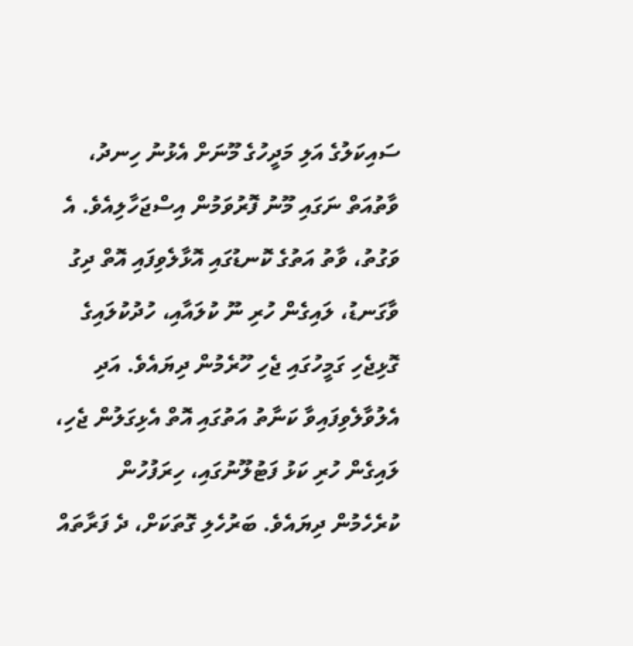ސައިކަލުގެ އަލި މަދީހުގެ މޫނަށް އެޅުނު ހިނދު، ވާތުއަތް ނަގައި މޫނު ފޮރުވަމުން އިސްޖަހާލިއެވެ. އެ ވަގުތު، ވާތު އަތުގެ ކޮނޑުގައި އޮޅާލެވިފައި އޮތް ދިގު ވާގަނޑު، ލައިގެން ހުރި ނޫ ކުލައާއި، ހުދުކުލައިގެ ގޮޅިޖެހި ގަމީހުގައި ޖެހި ހޫރެމުން ދިޔައެވެ. އަދި އެލުވާލެވިފައިވާ ކަނާތު އަތުގައި އޮތް އެޅިގަލުން ޖެހި، ލައިގެން ހުރި ކަޅު ފަޓުލޫނުގައި، ހިރަފުހުން ކުރެހެމުން ދިޔައެވެ. ބަރުހެލި ގޮތަކަށް، ދެ ފަރާތައް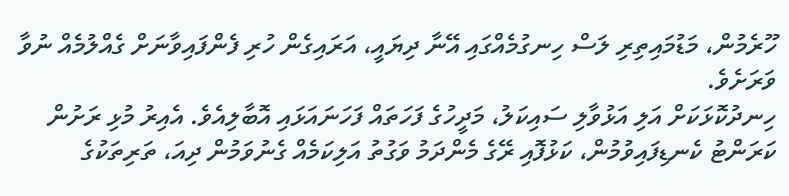ހޫރެމުން، މަޑުމައިތިރި ލަސް ހިނގުމެއްގައި އޭނާ ދިޔައީ، އަރައިގެން ހުރި ފެންފައިވާނަށް ގެއްލުމެއް ނުވާ ވަރަށެވެ.
ހިނދުކޮޅަކަށް އަލި އަޅުވާލި ސައިކަލު، މަދީހުގެ ފަހަތައް ފަހަނައަޅައި އޮބާލިއެވެ. އެއިރު މުޅި ރަށުން ކަރަންޓު ކެނޑިފައިވުމުން، ކަޅުފޮއި ރޭގެ މެންދަމު ވަގުތު އަލިކަމެއް ގެނުވަމުން ދިއަ، ތަރިތަކުގެ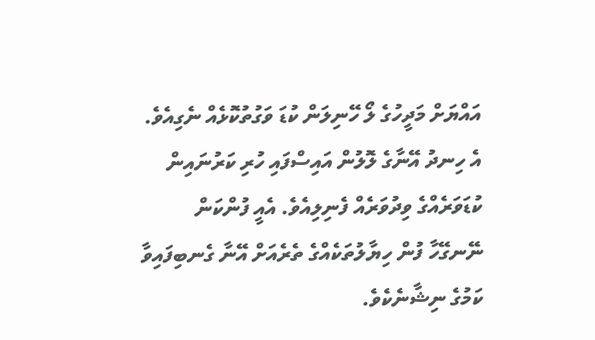އައްޔަށް މަދީހުގެ ލޯ ހޭނިލަން ކުޑަ ވަގުތުކޮޅެއް ނެގިއެވެ. އެ ހިނދު އޭނާގެ ލޮލުން އައިސްފައި ހުރި ކަރުނައިން ކުޑަވަރެއްގެ ވިދުވަރެއް ފެނިލިއެވެ. އެއީ ފުންކަން ނޭނގޭހާ ފުން ހިޔާލުތަކެއްގެ ތެރެއަށް އޭނާ ގެނބިފައިވާ ކަމުގެ ނިޝާނެކެވެ.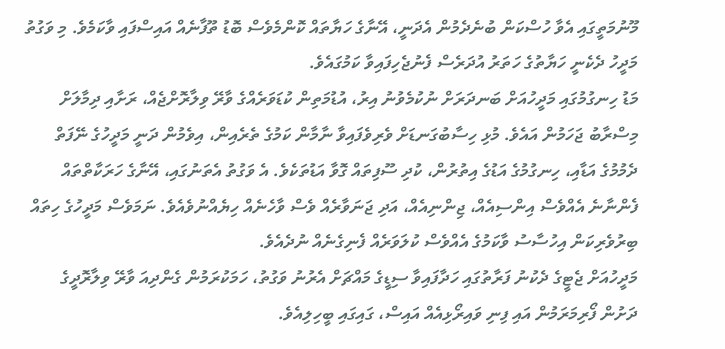މޫނުމަތީގައި އެވާ ހުސްކަން ބުނެދެމުން އެދަނީ، އޭނާގެ ހަޔާތައް ކޮންމެވެސް ބޮޑު ތޫފާނެއް އައިސްފައި ވާކަމެވެ. މި ވަގުތު މަދީހު ދެކެނީ ހަޔާތުގެ ހަތަރު އުދަރެސް ފެނުޖެހިފައިވާ ކަމުގައެވެ.
މަޑު ހިނގުމުގައި މަދީހުއަށް ބަނދަރަށް ނުކުމެވުނު އިރު، އުޑުމަތިން ކުޑަވަރެއްގެ ވާރޭ ވިލާރޮށްޖެއް، ރަށާއި ދިމާލަށް މިސްރާބު ޖަހަމުން އައެވެ. މުޅި ހިސާބުގަނޑަށް ވެރިވެފައިވާ ނާމާން ކަމުގެ ތެރެއިން، އިވެމުން ދަނީ މަދީހުގެ ނޭފަތް ދެމުމުގެ އަޑާއި، ހިނގުމުގެ އަޑުގެ އިތުރުން، ކުދި ސޫފިތައް ގޮވާ އަޑުތަކެވެ. އެ ވަގުތު އެތަނުގައި، އޭނާގެ ހަރަކާތްތައް ފެންނާނެ އެއްވެސް އިންސިއެއް، ޖިންނިއެއް، އަދި ޖަނަވާރެއް ވެސް ވާހެނެއް ހިޔެއްނުވެއެވެ. ނަމަވެސް މަދީހުގެ ހިތައް ބިރުވެރިކަން އިހުސާސު ވާކަމުގެ އެއްވެސް ކުލަވަރެއް ފެނިގެނެއް ނުދެއެވެ.
މަދީހުއަށް ޖެޓީގެ ދެކުނު ފަރާތުގައި ހަދާފައިވާ ސިޑީގެ މައްޗަށް އެރުނު ވަގުތު، ހަމަކުރަމުން ގެންދިއަ ވާރޭ ވިލާރޮދީގެ ދަށުން ފޯރިމަރަމުން އައި ފިނި ވައިރޯޅިއެއް އައިސް، ގައިގައި ބީހިލިއެވެ.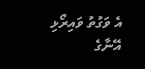އެ ވަގުތު ވައިރޯޅި އޭނާގެ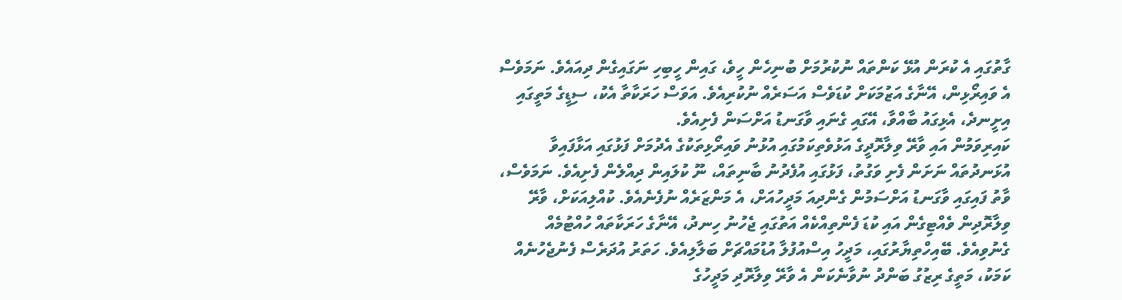ގާތުގައި އެ ކުރަން އުޅޭ ކަންތައް ނުކުރުމަށް ބުނިހެން ހީވެ، ގައިން ހީބިހި ނަގައިގެން ދިއައެވެ. ނަމަވެސް އެ ވައިރޯޅިން، އޭނާގެ އަޒުމަކަށް ކުޑަވެސް އަސަރެއް ނުކުރިއެވެ. އަވަސް ހަރަކާތާ އެކު، ސިޑީގެ މަތީގައި އިށީނދެ، އެޅިގައު ބާއްވާ، އޭގައި ގެނައި ވާގަނޑު އަށްސަން ފެށިއެވެ.
ކައިރިވަމުން އައި ވާރޭ ވިލާރޮދީގެ އަޅުވެތިކަމުގައި އުޅުނު ވައިރޯޅިތަކުގެ އެދުމަށް ފަޅުގައި އަޅާފައިވާ އުޅަނދުތައް ނަށަން ފެށި ވަގުތު، ފަޅުގައި އުފެދުނު ބާނިތައް، ނޫ ކުލައިން ދިއްލެން ފެށިއެވެ. ނަމަވެސް، ވާތު ފައިގައި ވާގަނޑު އަށްސަމުން ގެންދިއަ މަދީހުއަށް، އެ މަންޒަރެއް ނުފެނެއެވެ. ކުއްލިއަކަށް، ވާރޭ ވިލާރޮދިން ވެއްޓިގެން އައި ކުޑަ ފެންތިއްކެއް އަތުގައި ޖެހުނު ހިނދު، އޭނާގެ ހަރަކާތައް ހުއްޓުމެއް ގެނުވިއެވެ. ބޭއިހްތިޔާރުގައި، މަދީހު އިސްއުފުލާ އުޑުމައްޗަށް ބަލާލިއެވެ. ހަތަރު އުދަރެސް ފެނުޖެހުނެއް ކަމަކު، މަތީގެ ރިޒުގު ބަންދު ނުވާނެކަން އެ ވާރޭ ވިލާރޮދި މަދީހުގެ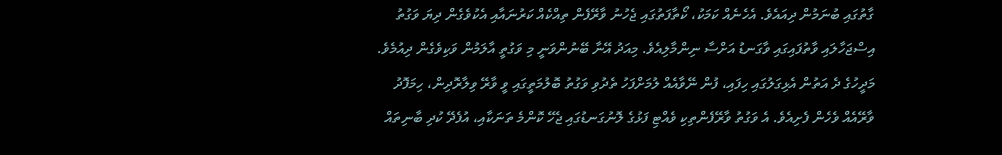ގާތުގައި ބުނަމުން ދިއައެވެ. އެހެނެއް ކަމަކު، ކޯތާފަތުގައި ޖެހުނު ވާރޭފެން ތިއްކެއް ކަރުނައާއި އެކުވެގެން ދިޔަ ވަގުތު އިސްޖަހާލައި ވާތުފައިގައި ވާގަނޑު އަށްސާ ނިންމާލިއެވެ. މިއަދު އޭނާ ބޭނުންވަނީ މި ވަގުތީ އާލަމުން ވަކިވެގެން ދިއުމެވެ.
މަދީހުގެ ދެ އަތުން އެޅިގަލުގައި ހިފައި، ފުން ނޭވާއެއް ލުމަށްފަހު ތެދުވި ވަގުތު ބޮލުމަތީގައި ވީ ވާރޭ ވިލާރޮދިން، ހިމަފޮދު ވާރޭއެއް ވެހެން ފެށިއެވެ. އެ ވަގުތު ވާރޭފެންތިކި ވެއްޓި ފަޅުގެ ލޮނުގަނޑުގައި ޖެހޭ ކޮންމެ ތަނަކާއި، އުފެދޭ ކުދި ބާނިތައް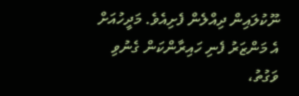ނޫކުލައިން ދިއްލެން ފެށިއެވެ. މަދީހުއަށް އެ މަންޒަރު ފެނި ހައިރާންކަން ގެނުވި ވަގުތު،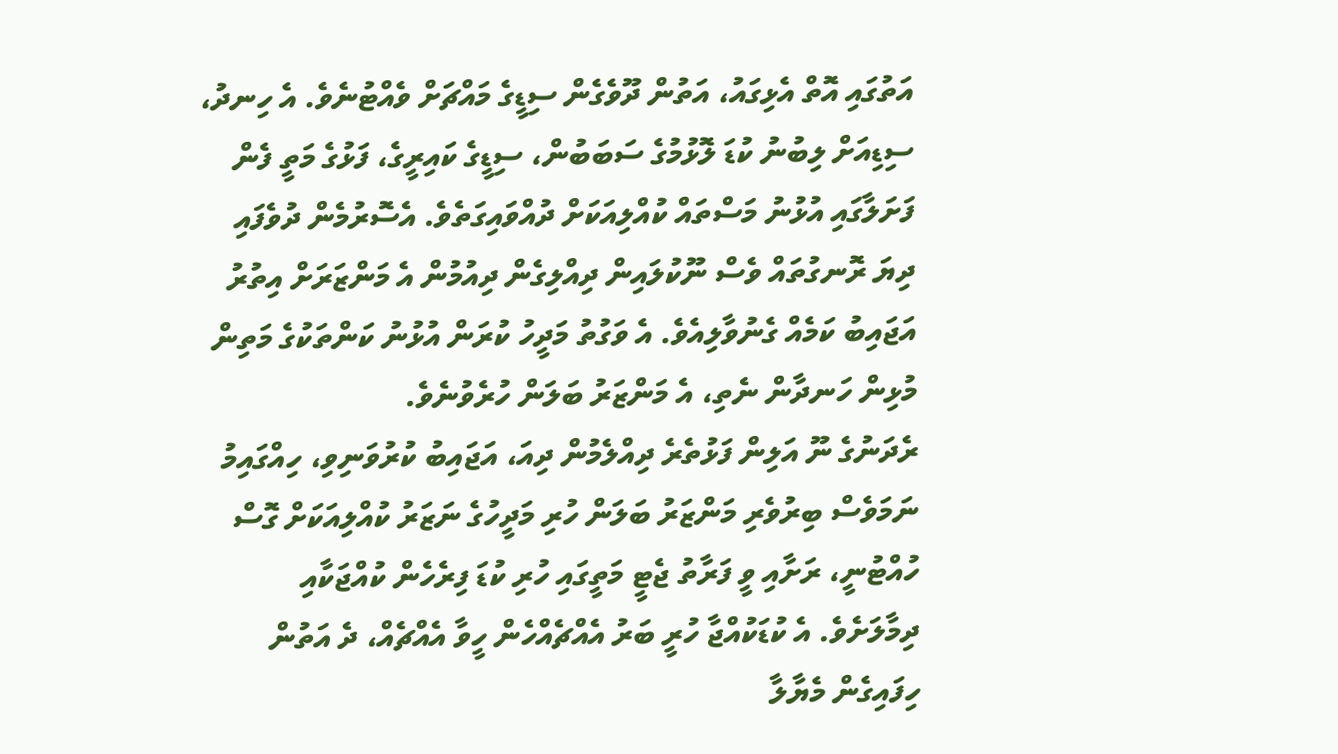އަތުގައި އޮތް އެޅިގައު، އަތުން ދޫވެގެން ސިޑީގެ މައްޗަށް ވެއްޓުނެވެ. އެ ހިނދު، ސިޑިއަށް ލިބުނު ކުޑަ ލޮޅުމުގެ ސަބަބުން، ސިޑީގެ ކައިރީގެ، ފަޅުގެ މަތީ ފެން ފަށަލާގައި އުޅުނު މަސްތައް ކުއްލިއަކަށް ދުއްވައިގަތެވެ. އެސޮރުމެން ދުވެފައި ދިޔަ ރޮނގުތައް ވެސް ނޫކުލައިން ދިއްލިގެން ދިއުމުން އެ މަންޒަރަށް އިތުރު އަޖައިބު ކަމެއް ގެނުވާލިއެވެ. އެ ވަގުތު މަދީހު ކުރަން އުޅުނު ކަންތަކުގެ މަތިން މުޅިން ހަނދާން ނެތި، އެ މަންޒަރު ބަލަން ހުރެވުނެވެ.
ރެދަނުގެ ނޫ އަލިން ފަޅުތެރެ ދިއްލެމުން ދިއަ، އަޖައިބު ކުރުވަނިވި، ހިއްގައިމު ނަމަވެސް ބިރުވެރި މަންޒަރު ބަލަން ހުރި މަދީހުގެ ނަޒަރު ކުއްލިއަކަށް ގޮސް ހުއްޓުނީ، ރަށާއި ވީ ފަރާތު ޖެޓީ މަތީގައި ހުރި ކުޑަ ފިރެހެން ކުއްޖަކާއި ދިމާލަށެވެ. އެ ކުޑަކުއްޖާ ހުރީ ބަރު އެއްޗެއްހެން ހީވާ އެއްޗެއް، ދެ އަތުން ހިފައިގެން މެޔާލާ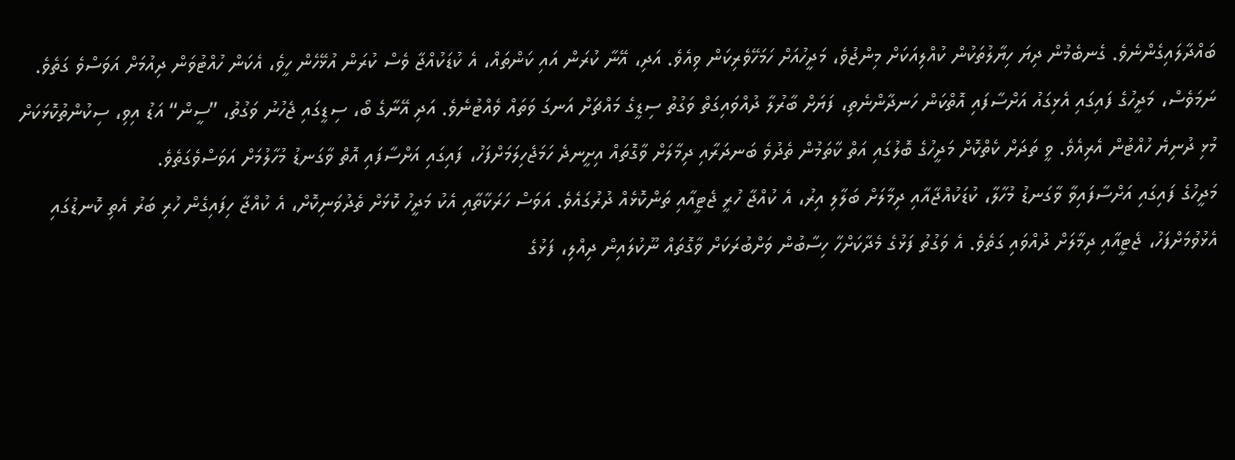ބައްދާލައިގެންނެވެ. ގެނބެމުން ދިޔަ ހިޔާލުތަކުން ކުއްލިއަކަށް މިންޖުވެ، މަދީހުއަށް ހަމަހޭވެރިކަން ވިއެވެ. އަދި، އޭނާ ކުރަން އައި ކަންތައް، އެ ކުޑަކުއްޖާ ވެސް ކުރަން އުޅޭހެން ހީވެ، އެކަން ހުއްޓުވަން ދިއުމަށް އަވަސްވެ ގަތެވެ. ނަމަވެސް، މަދީހުގެ ފައިގައި އެޅިގައު އަށްސާފައި އޮތްކަން ހަނދާންނެތި، ފަޔަށް ބާރުލާ ދުއްވައިގަތް ވަގުތު ސިޑީގެ މައްޗަށް އަނގަ ވަތައް ވެއްޓުނެވެ. އަދި އޭނާގެ ބޯ، ސިޑީގައި ޖެހުނު ވަގުތު، ”ސީން“ އަޑު އިވި، ސިކުންތުކޮޅަކަށް މުޅި ދުނިޔެ ހުއްޓުން އެރިއެވެ. ވީ ތަދަށް ކެތްކޮށް މަދީހުގެ ބޮލުގައި އަތް ކާތަމުން ތެދުވެ ބަނދަރާއި ދިމާލަށް ވާގޮތައް އިށީނދެ ހަމަޖެހިލަމަށްފަހު، ފައިގައި އަށްސާފައި އޮތް ވާގަނޑު މުހާލުމަށް އަވަސްވެގަތެވެ.
މަދީހުގެ ފައިގައި އަށްސާފައިވާ ވާގަނޑު މުހާލާ، ކުޑަކުއްޖާއާއި ދިމާލަށް ބަލާލި އިރު، އެ ކުއްޖާ ހުރީ ޖެޓީއާއި ތަންކޮޅެއް ދުރުގައެވެ. އަވަސް ހަރަކާތާއި އެކު މަދީހު ކޮޅަށް ތެދުވަނިކޮށް، އެ ކުއްޖާ ހިފައިގެން ހުރި ބަރު އެތި ކޮނޑުގައި އެޅުވުމަށްފަހު، ޖެޓީއާއި ދިމާލަށް ދުއްވައި ގަތެވެ. އެ ވަގުތު ފަޅުގެ މެދާކަށްހާ ހިސާބުން ވަށްބުރަކަށް ވާގޮތައް ނޫކުލައިން ދިއްލި، ފަޅުގެ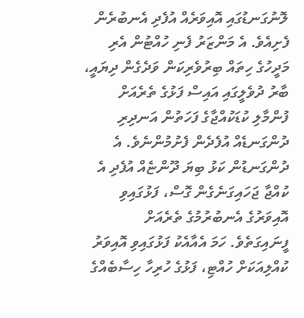ލޮނުގަނޑުގައި އޮއިވަރެއް އުފެދި އެނބުރެން ފެށިއެވެ. އެ މަންޒަރު ފެނި ހުއްޓުން އެރި މަދީހުގެ ހިތައް ބިރުވެރިކަން ވަދެގެން ދިޔައީ، ބާރު ދުވެލީގައި އައިސް ފަޅުގެ ތެރެއަށް ފުންމާލި ކުޑަކުއްޖާގެ ފަހަތުން އަނދިރި ދުންގަނޑެއް އުފެދެން ފެށުމުންނެވެ. އެ ދުންގަނޑުން ކަޅު ބިޔަ ދޫންޏެއް އުފެދި އެ ކުއްޖާ ޖަހައިގަނެގެން ގޮސް، ފަޅުގައިވި އޮއިވަރުގެ އެނބުރުމުގެ ތެރެއަށް ފީނައިގަތެވެ. ހަމަ އެއާއެކު ފަޅުގައިވި އޮއިވަރު ކުއްލިއަކަށް ހުއްޓި، ފަޅުގެ ހުރިހާ ހިސާބެއްގެ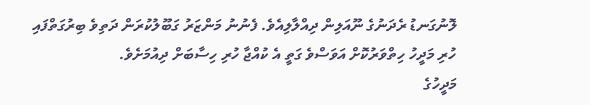ލޮނުގަނޑު ރެދަނުގެ ނޫއަލިން ދިއްލާލިއެވެ. ފެނުނު މަންޒަރު ގަބޫލުކުރަން ދަތިވެ ބިރުގަތްފައި ހުރި މަދީހު ހިތްވަރުކޮށް އަވަސްވެ ގަތީ އެ ކުއްޖާ ހުރި ހިސާބަށް ދިއުމަށެވެ.
މަދީހުގެ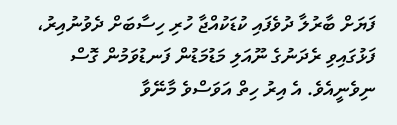ފަޔަށް ބާރުލާ ދުވެފައި ކުޑަކުއްޖާ ހުރި ހިސާބަށް ދެވުނުއިރު، ފަޅުގައިވި ރެދަނުގެ ނޫއަލި މަޑުމަޑުން ފަނޑުވަމުން ގޮސް ނިވެނީއެވެ. އެ އިރު ހިތް އަވަސްވެ މާނޭވާ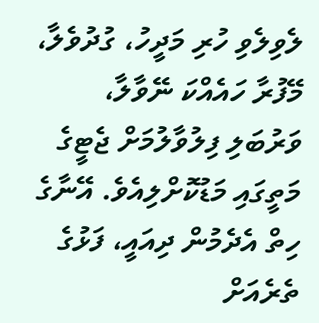ލެވިލެވި ހުރި މަދީހު، ގުދުވެލާ، މޭފުރާ ހައެއްކަ ނޭވާލާ، ވަރުބަލި ފިލުވާލުމަށް ޖެޓީގެ މަތީގައި މަޑުކޮށްލިއެވެ. އޭނާގެ ހިތް އެދެމުން ދިއައީ، ފަޅުގެ ތެރެއަށް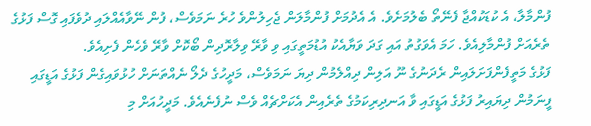ފުންމާލާ، އެ ކުޑަކުއްޖާ ފެނޭތޯ ބެލުމަށެވެ. އެ އެދުމަށް ފުންމާލަން ޖެހިލުންވެ ހުރެ ނަމަވެސް، ފުން ނޭވާއެއްލައި ދުވެފައި ގޮސް ފަޅުގެ ތެރެއަށް ފުންމާލިއެވެ. ހަމަ އެވަގުތު އައި ގަދަ ވަޔާއެކު އުޑުމަތީގައި ވި ވާރޭ ވިލާރޮދިން ބޯކޮށް ވާރޭ ވެހެން ފެށިއެވެ.
ފަޅުގެ މަތީފެންފަށަލައިން ރެދަނުގެ ނޫ އަލިން ދިއްލެމުން ދިޔަ ނަމަވެސް، މަދީހުގެ ދެލޯ ނެއްތަނަށް ހުޅުވައިގެން ފަޅުގެ އަޑީގައި ފީނަމުން ދިޔައިރު ފަޅުގެ އަޑީގައި ވާ އަނދިރިކަމުގެ ތެރެއިން އެކަށްޗެއް ވެސް ނުފެނެއެވެ. މަދީހުއަށް މި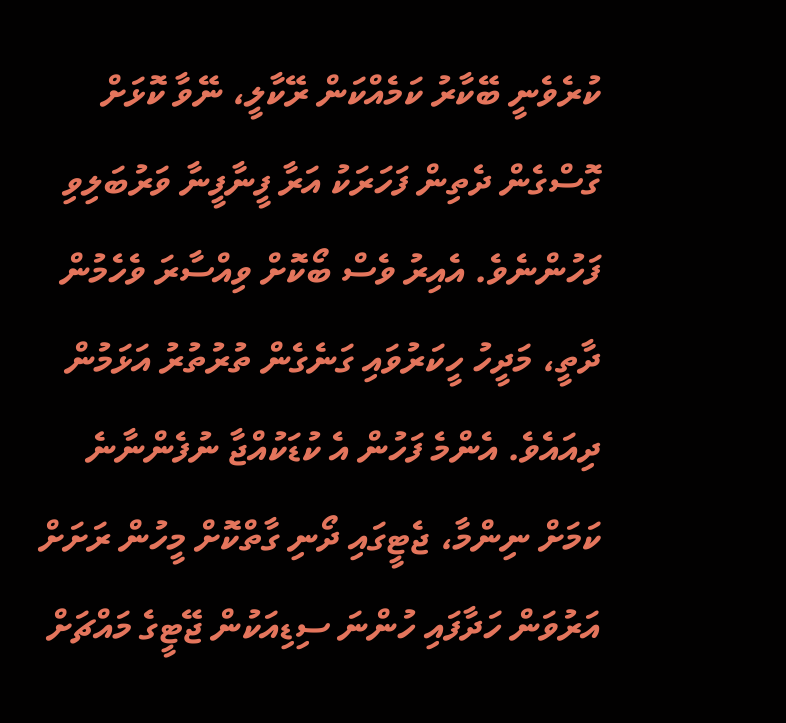ކުރެވެނީ ބޭކާރު ކަމެއްކަން ރޭކާލީ، ނޭވާ ކޮޅަށް ގޮސްގެން ދެތިން ފަހަރަކު އަރާ ފީނާފީނާ ވަރުބަލިވި ފަހުންނެވެ. އެއިރު ވެސް ބޯކޮށް ވިއްސާރަ ވެހެމުން ދާތީ، މަދީހު ހީކަރުވައި ގަނެގެން ތުރުތުރު އަޅަމުން ދިއައެވެ. އެންމެ ފަހުން އެ ކުޑަކުއްޖާ ނުފެންނާނެ ކަމަށް ނިންމާ، ޖެޓީގައި ދޯނި ގާތްކޮށް މީހުން ރަށަށް އަރުވަން ހަދާފައި ހުންނަ ސިޑިއަކުން ޖޭޓީގެ މައްޗަށް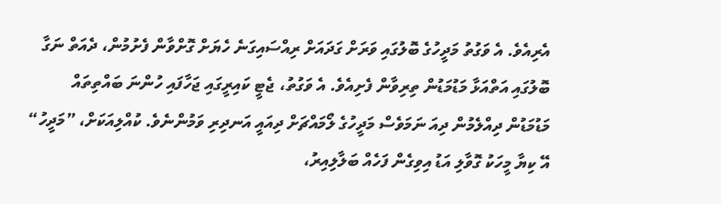އެރިއެވެ. އެ ވަގުތު މަދީހުގެ ބޮލުގައި ވަރަށް ގަދައަށް ރިއްސައިގަނެ ހެޔަށް ގޮށްވާން ފެށުމުން، ދެއަތް ނަގާ ބޮލުގައި އަތްއަޅާ މަޑުމަޑުން ތިރިވާން ފެށިއެވެ. އެ ވަގުތު، ޖެޓީ ކައިރީގައި ޖަހާފައި ހުންނަ ބައްތިތައް މަޑުމަޑުން ދިއްލެމުން ދިއަ ނަމަވެސް މަދީހުގެ ލޯމައްޗަށް ދިއައީ އަނދިރި ވަމުންނެވެ. ކުއްލިއަކަށް، ”މަދީހު“ އޭ ކިޔާ މީހަކު ގޮވާލި އަޑު އިވިގެން ފަހެއް ބަލާލިއިރު،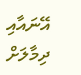އޭނައާއި ދިމާލަށް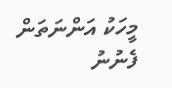މީހަކު އަންނަތަން ފެނުނު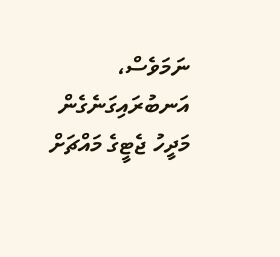ނަމަވެސް، އަނބުރައިގަނެގެން މަދީހު ޖެޓީގެ މައްޗަށް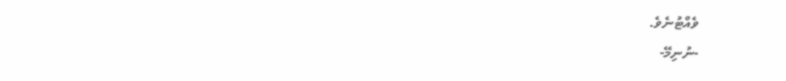ވެއްޓުނެވެ.
-ނުނިމޭ-